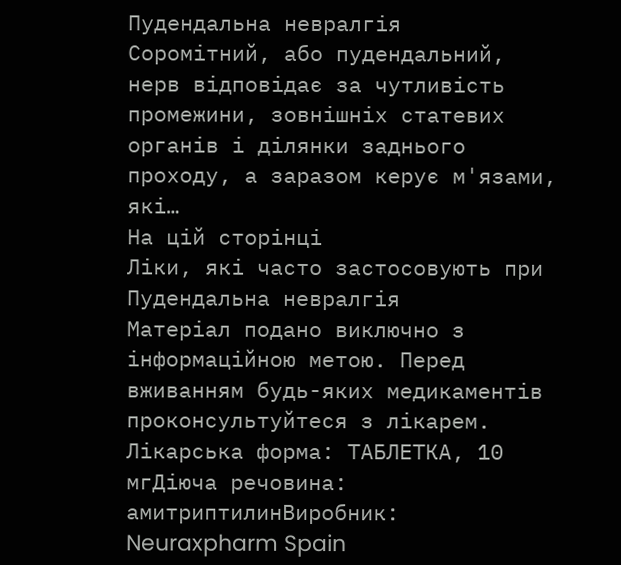Пудендальна невралгія
Соромітний, або пудендальний, нерв відповідає за чутливість промежини, зовнішніх статевих органів і ділянки заднього проходу, а заразом керує м'язами, які…
На цій сторінці
Ліки, які часто застосовують при Пудендальна невралгія
Матеріал подано виключно з інформаційною метою. Перед вживанням будь-яких медикаментів проконсультуйтеся з лікарем.
Лікарська форма: ТАБЛЕТКА, 10 мгДіюча речовина: амитриптилинВиробник: Neuraxpharm Spain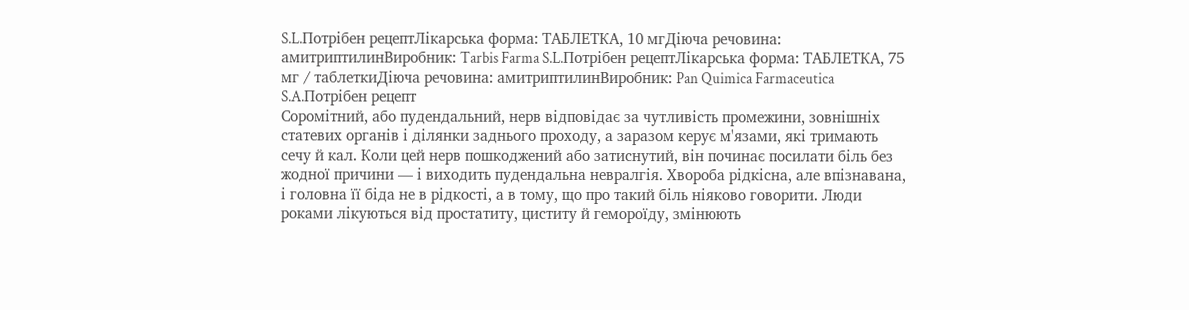S.L.Потрібен рецептЛікарська форма: ТАБЛЕТКА, 10 мгДіюча речовина: амитриптилинВиробник: Tarbis Farma S.L.Потрібен рецептЛікарська форма: ТАБЛЕТКА, 75 мг / таблеткиДіюча речовина: амитриптилинВиробник: Pan Quimica Farmaceutica S.A.Потрібен рецепт
Соромітний, або пудендальний, нерв відповідає за чутливість промежини, зовнішніх статевих органів і ділянки заднього проходу, а заразом керує м'язами, які тримають сечу й кал. Коли цей нерв пошкоджений або затиснутий, він починає посилати біль без жодної причини — і виходить пудендальна невралгія. Хвороба рідкісна, але впізнавана, і головна її біда не в рідкості, а в тому, що про такий біль ніяково говорити. Люди роками лікуються від простатиту, циститу й гемороїду, змінюють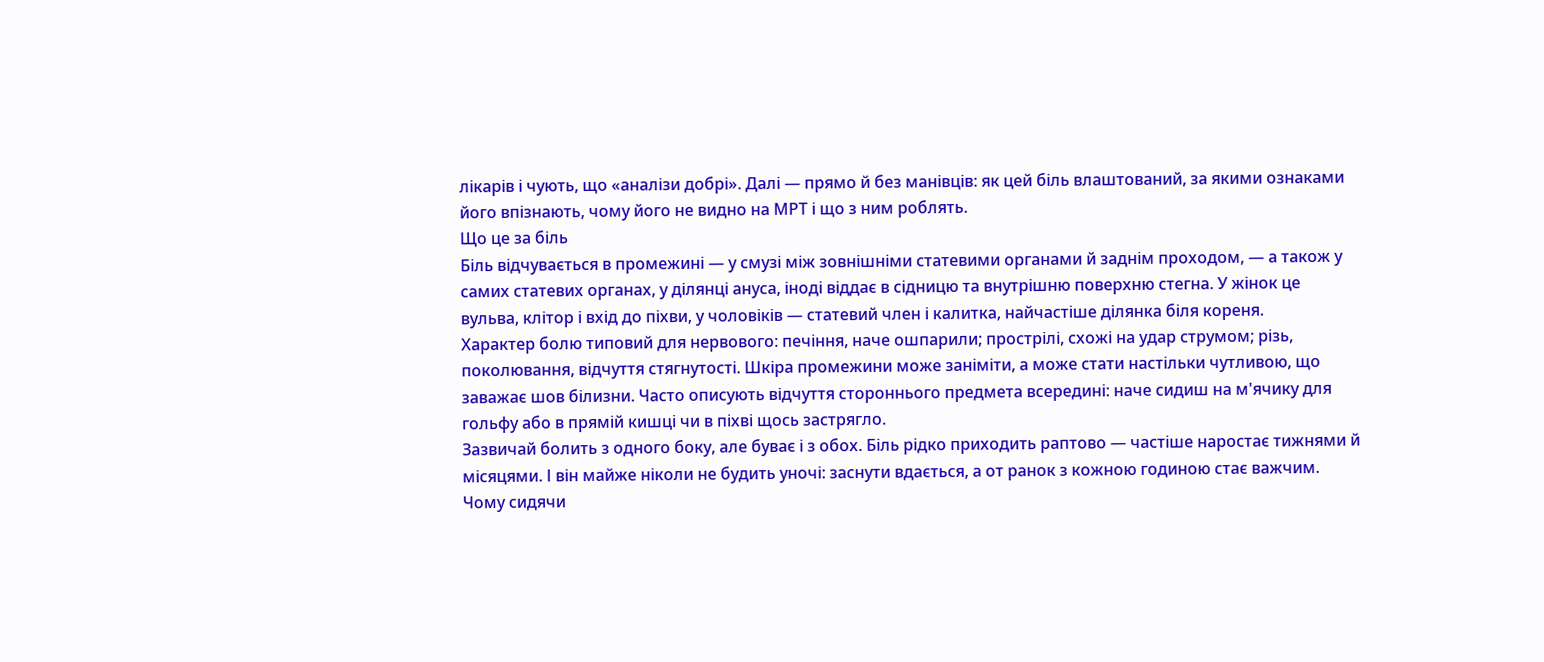лікарів і чують, що «аналізи добрі». Далі — прямо й без манівців: як цей біль влаштований, за якими ознаками його впізнають, чому його не видно на МРТ і що з ним роблять.
Що це за біль
Біль відчувається в промежині — у смузі між зовнішніми статевими органами й заднім проходом, — а також у самих статевих органах, у ділянці ануса, іноді віддає в сідницю та внутрішню поверхню стегна. У жінок це вульва, клітор і вхід до піхви, у чоловіків — статевий член і калитка, найчастіше ділянка біля кореня.
Характер болю типовий для нервового: печіння, наче ошпарили; прострілі, схожі на удар струмом; різь, поколювання, відчуття стягнутості. Шкіра промежини може заніміти, а може стати настільки чутливою, що заважає шов білизни. Часто описують відчуття стороннього предмета всередині: наче сидиш на м'ячику для гольфу або в прямій кишці чи в піхві щось застрягло.
Зазвичай болить з одного боку, але буває і з обох. Біль рідко приходить раптово — частіше наростає тижнями й місяцями. І він майже ніколи не будить уночі: заснути вдається, а от ранок з кожною годиною стає важчим.
Чому сидячи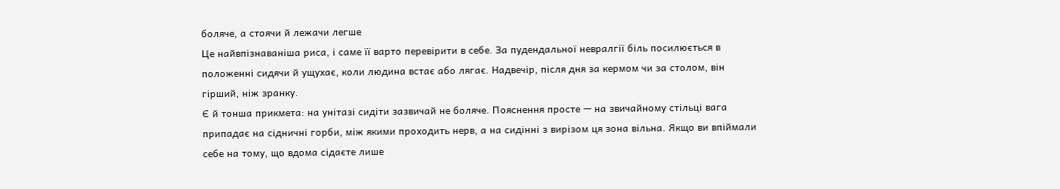боляче, а стоячи й лежачи легше
Це найвпізнаваніша риса, і саме її варто перевірити в себе. За пудендальної невралгії біль посилюється в положенні сидячи й ущухає, коли людина встає або лягає. Надвечір, після дня за кермом чи за столом, він гірший, ніж зранку.
Є й тонша прикмета: на унітазі сидіти зазвичай не боляче. Пояснення просте — на звичайному стільці вага припадає на сідничні горби, між якими проходить нерв, а на сидінні з вирізом ця зона вільна. Якщо ви впіймали себе на тому, що вдома сідаєте лише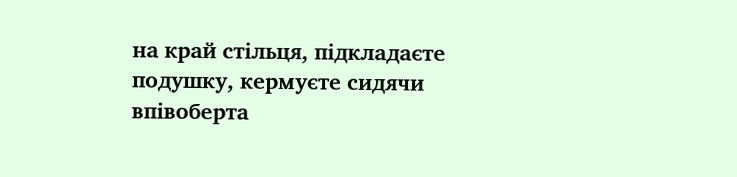на край стільця, підкладаєте подушку, кермуєте сидячи впівоберта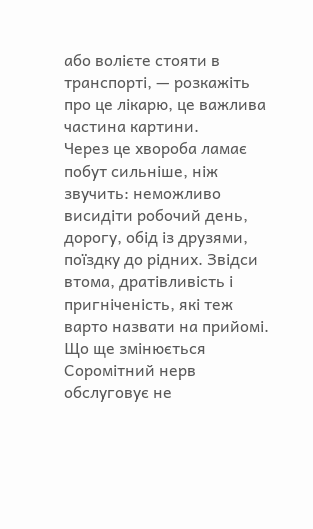або волієте стояти в транспорті, — розкажіть про це лікарю, це важлива частина картини.
Через це хвороба ламає побут сильніше, ніж звучить: неможливо висидіти робочий день, дорогу, обід із друзями, поїздку до рідних. Звідси втома, дратівливість і пригніченість, які теж варто назвати на прийомі.
Що ще змінюється
Соромітний нерв обслуговує не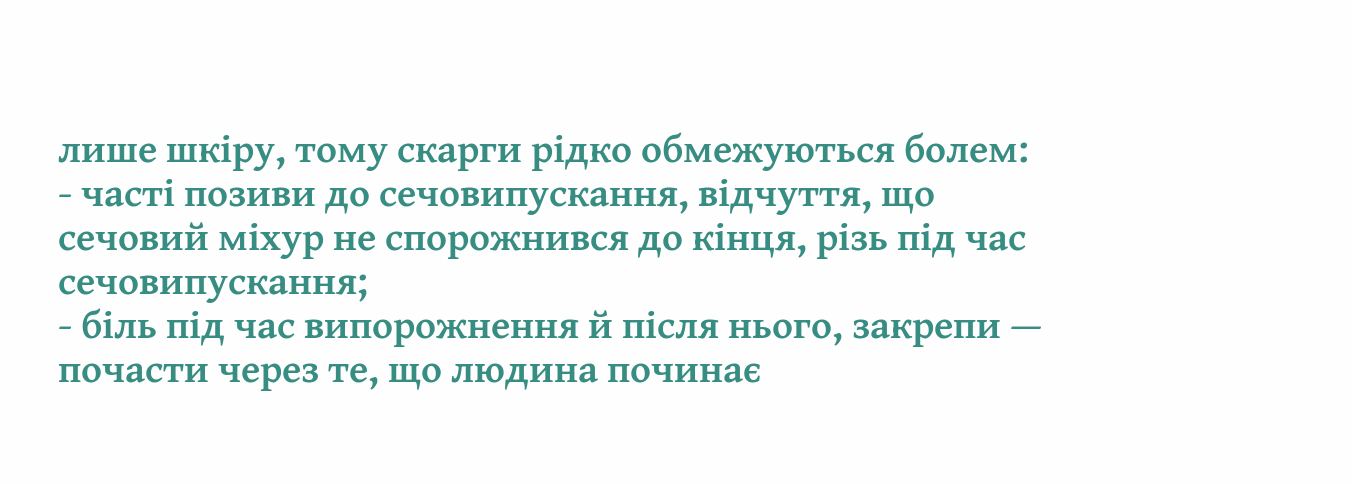лише шкіру, тому скарги рідко обмежуються болем:
- часті позиви до сечовипускання, відчуття, що сечовий міхур не спорожнився до кінця, різь під час сечовипускання;
- біль під час випорожнення й після нього, закрепи — почасти через те, що людина починає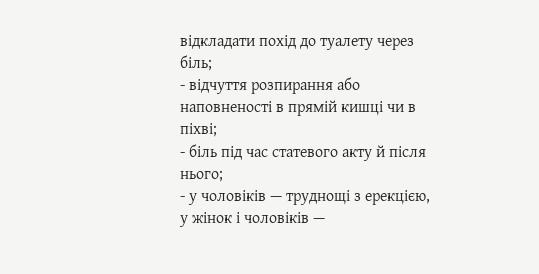відкладати похід до туалету через біль;
- відчуття розпирання або наповненості в прямій кишці чи в піхві;
- біль під час статевого акту й після нього;
- у чоловіків — труднощі з ерекцією, у жінок і чоловіків —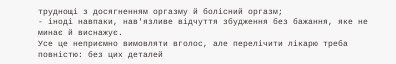труднощі з досягненням оргазму й болісний оргазм;
- іноді навпаки, нав'язливе відчуття збудження без бажання, яке не минає й виснажує.
Усе це неприємно вимовляти вголос, але перелічити лікарю треба повністю: без цих деталей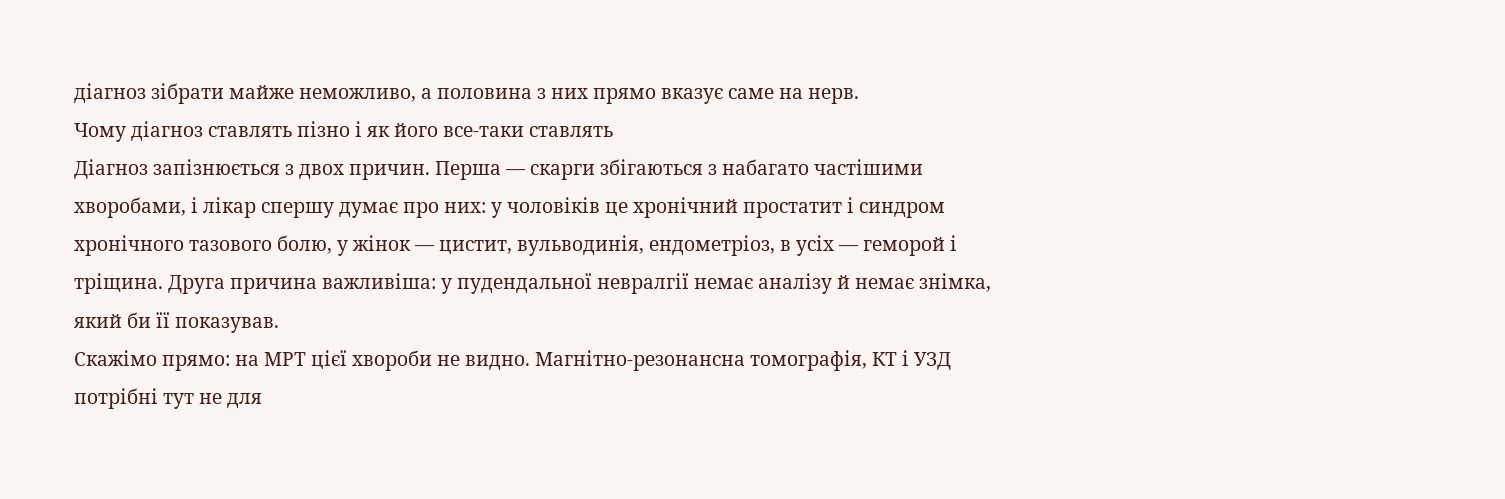діагноз зібрати майже неможливо, а половина з них прямо вказує саме на нерв.
Чому діагноз ставлять пізно і як його все-таки ставлять
Діагноз запізнюється з двох причин. Перша — скарги збігаються з набагато частішими хворобами, і лікар спершу думає про них: у чоловіків це хронічний простатит і синдром хронічного тазового болю, у жінок — цистит, вульводинія, ендометріоз, в усіх — геморой і тріщина. Друга причина важливіша: у пудендальної невралгії немає аналізу й немає знімка, який би її показував.
Скажімо прямо: на МРТ цієї хвороби не видно. Магнітно-резонансна томографія, КТ і УЗД потрібні тут не для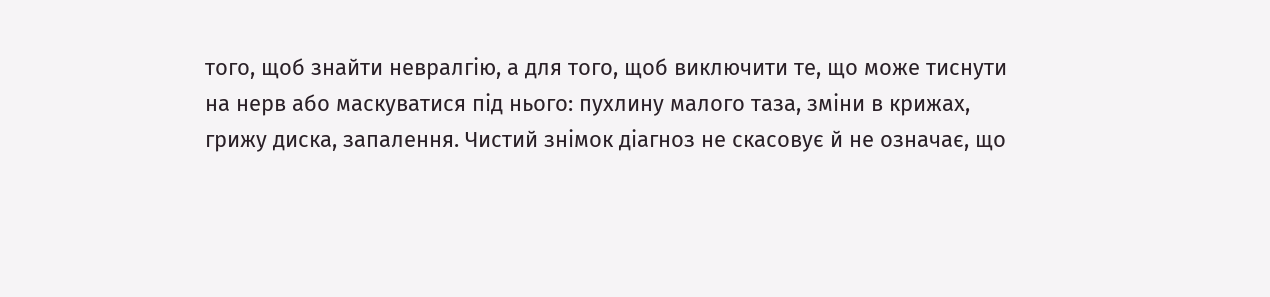того, щоб знайти невралгію, а для того, щоб виключити те, що може тиснути на нерв або маскуватися під нього: пухлину малого таза, зміни в крижах, грижу диска, запалення. Чистий знімок діагноз не скасовує й не означає, що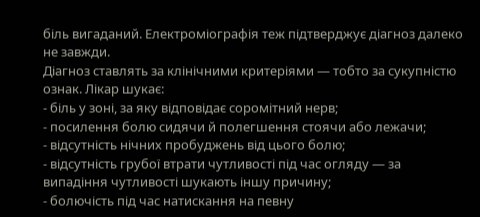біль вигаданий. Електроміографія теж підтверджує діагноз далеко не завжди.
Діагноз ставлять за клінічними критеріями — тобто за сукупністю ознак. Лікар шукає:
- біль у зоні, за яку відповідає соромітний нерв;
- посилення болю сидячи й полегшення стоячи або лежачи;
- відсутність нічних пробуджень від цього болю;
- відсутність грубої втрати чутливості під час огляду — за випадіння чутливості шукають іншу причину;
- болючість під час натискання на певну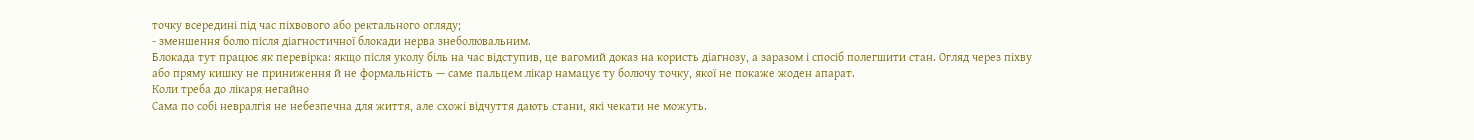точку всередині під час піхвового або ректального огляду;
- зменшення болю після діагностичної блокади нерва знеболювальним.
Блокада тут працює як перевірка: якщо після уколу біль на час відступив, це вагомий доказ на користь діагнозу, а заразом і спосіб полегшити стан. Огляд через піхву або пряму кишку не приниження й не формальність — саме пальцем лікар намацує ту болючу точку, якої не покаже жоден апарат.
Коли треба до лікаря негайно
Сама по собі невралгія не небезпечна для життя, але схожі відчуття дають стани, які чекати не можуть.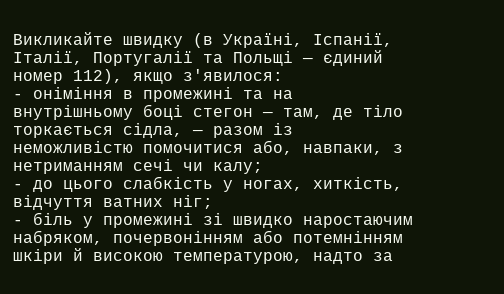Викликайте швидку (в Україні, Іспанії, Італії, Португалії та Польщі — єдиний номер 112), якщо з'явилося:
- оніміння в промежині та на внутрішньому боці стегон — там, де тіло торкається сідла, — разом із неможливістю помочитися або, навпаки, з нетриманням сечі чи калу;
- до цього слабкість у ногах, хиткість, відчуття ватних ніг;
- біль у промежині зі швидко наростаючим набряком, почервонінням або потемнінням шкіри й високою температурою, надто за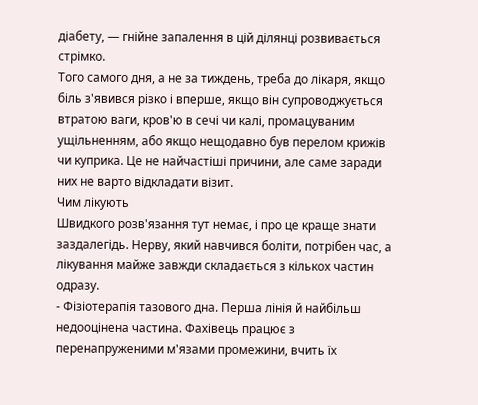діабету, — гнійне запалення в цій ділянці розвивається стрімко.
Того самого дня, а не за тиждень, треба до лікаря, якщо біль з'явився різко і вперше, якщо він супроводжується втратою ваги, кров'ю в сечі чи калі, промацуваним ущільненням, або якщо нещодавно був перелом крижів чи куприка. Це не найчастіші причини, але саме заради них не варто відкладати візит.
Чим лікують
Швидкого розв'язання тут немає, і про це краще знати заздалегідь. Нерву, який навчився боліти, потрібен час, а лікування майже завжди складається з кількох частин одразу.
- Фізіотерапія тазового дна. Перша лінія й найбільш недооцінена частина. Фахівець працює з перенапруженими м'язами промежини, вчить їх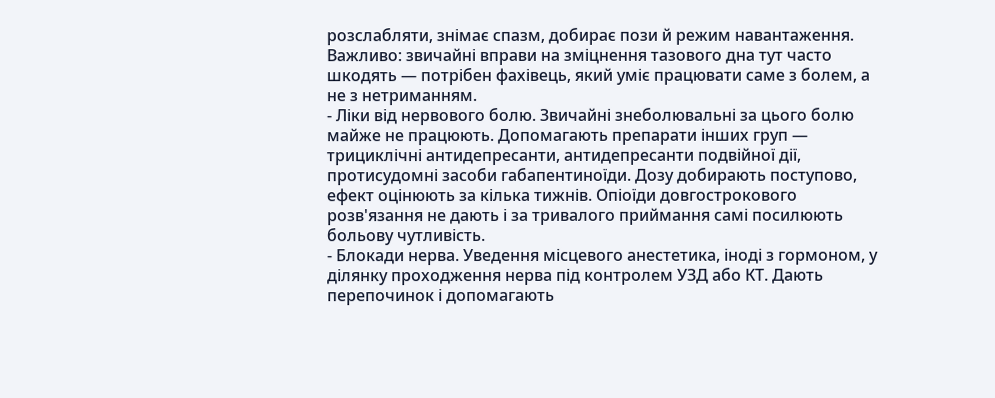розслабляти, знімає спазм, добирає пози й режим навантаження. Важливо: звичайні вправи на зміцнення тазового дна тут часто шкодять — потрібен фахівець, який уміє працювати саме з болем, а не з нетриманням.
- Ліки від нервового болю. Звичайні знеболювальні за цього болю майже не працюють. Допомагають препарати інших груп — трициклічні антидепресанти, антидепресанти подвійної дії, протисудомні засоби габапентиноїди. Дозу добирають поступово, ефект оцінюють за кілька тижнів. Опіоїди довгострокового розв'язання не дають і за тривалого приймання самі посилюють больову чутливість.
- Блокади нерва. Уведення місцевого анестетика, іноді з гормоном, у ділянку проходження нерва під контролем УЗД або КТ. Дають перепочинок і допомагають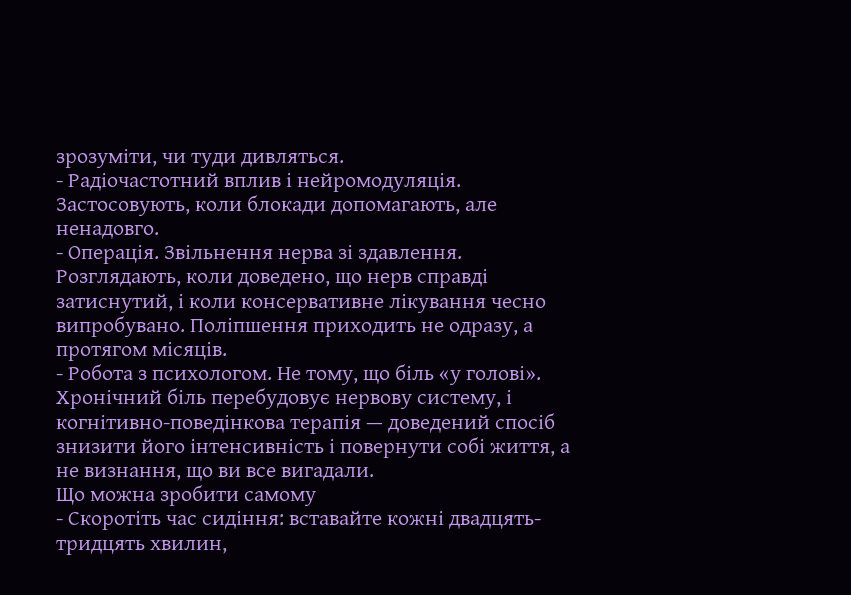зрозуміти, чи туди дивляться.
- Радіочастотний вплив і нейромодуляція. Застосовують, коли блокади допомагають, але ненадовго.
- Операція. Звільнення нерва зі здавлення. Розглядають, коли доведено, що нерв справді затиснутий, і коли консервативне лікування чесно випробувано. Поліпшення приходить не одразу, а протягом місяців.
- Робота з психологом. Не тому, що біль «у голові». Хронічний біль перебудовує нервову систему, і когнітивно-поведінкова терапія — доведений спосіб знизити його інтенсивність і повернути собі життя, а не визнання, що ви все вигадали.
Що можна зробити самому
- Скоротіть час сидіння: вставайте кожні двадцять-тридцять хвилин,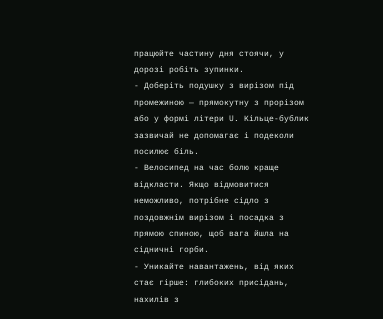працюйте частину дня стоячи, у дорозі робіть зупинки.
- Доберіть подушку з вирізом під промежиною — прямокутну з прорізом або у формі літери U. Кільце-бублик зазвичай не допомагає і подеколи посилює біль.
- Велосипед на час болю краще відкласти. Якщо відмовитися неможливо, потрібне сідло з поздовжнім вирізом і посадка з прямою спиною, щоб вага йшла на сідничні горби.
- Уникайте навантажень, від яких стає гірше: глибоких присідань, нахилів з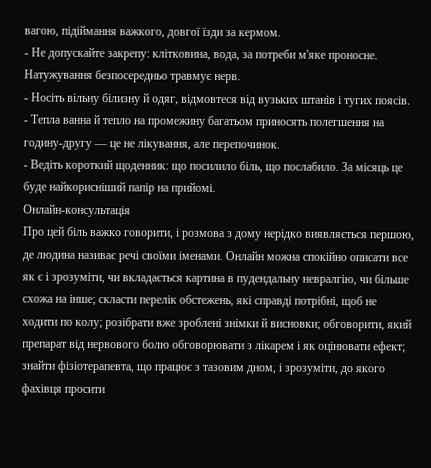вагою, підіймання важкого, довгої їзди за кермом.
- Не допускайте закрепу: клітковина, вода, за потреби м'яке проносне. Натужування безпосередньо травмує нерв.
- Носіть вільну білизну й одяг, відмовтеся від вузьких штанів і тугих поясів.
- Тепла ванна й тепло на промежину багатьом приносять полегшення на годину-другу — це не лікування, але перепочинок.
- Ведіть короткий щоденник: що посилило біль, що послабило. За місяць це буде найкорисніший папір на прийомі.
Онлайн-консультація
Про цей біль важко говорити, і розмова з дому нерідко виявляється першою, де людина називає речі своїми іменами. Онлайн можна спокійно описати все як є і зрозуміти, чи вкладається картина в пудендальну невралгію, чи більше схожа на інше; скласти перелік обстежень, які справді потрібні, щоб не ходити по колу; розібрати вже зроблені знімки й висновки; обговорити, який препарат від нервового болю обговорювати з лікарем і як оцінювати ефект; знайти фізіотерапевта, що працює з тазовим дном, і зрозуміти, до якого фахівця просити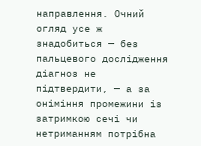направлення. Очний огляд усе ж знадобиться — без пальцевого дослідження діагноз не підтвердити, — а за оніміння промежини із затримкою сечі чи нетриманням потрібна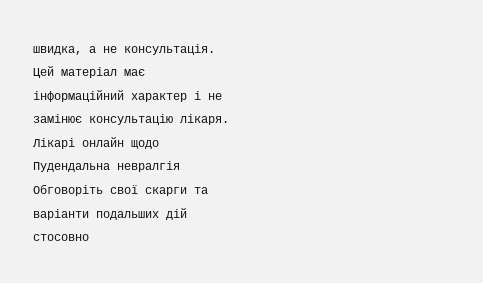швидка, а не консультація.
Цей матеріал має інформаційний характер і не замінює консультацію лікаря.
Лікарі онлайн щодо Пудендальна невралгія
Обговоріть свої скарги та варіанти подальших дій стосовно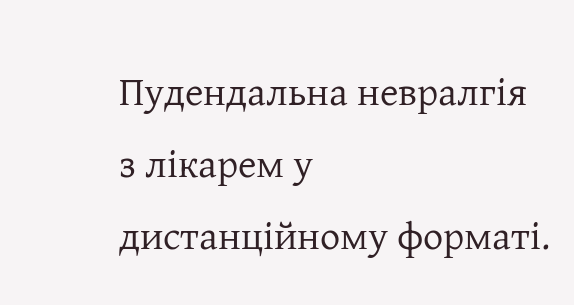Пудендальна невралгія з лікарем у дистанційному форматі.